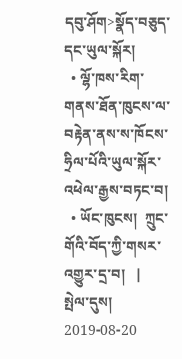དབུ་ཤོག>སྣོད་བཅུད་དང་ཡུལ་སྐོར།
  • ལྷོ་ཁས་རིག་གནས་ཐོན་ཁུངས་ལ་བརྟེན་ནས་ས་ཁོངས་ཧྲིལ་པོའི་ཡུལ་སྐོར་འཕེལ་རྒྱས་བཏང་བ།
  • ཡོང་ཁུངས།  ཀྲུང་གོའི་བོད་ཀྱི་གསར་འགྱུར་དྲ་བ།   |     སྤེལ་དུས།  2019-08-20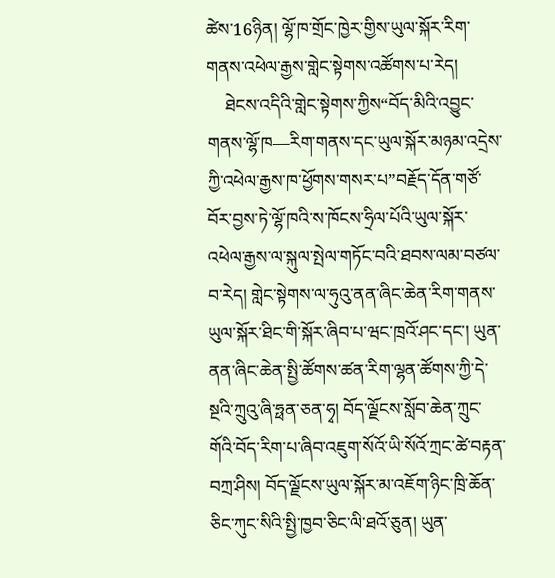ཚེས་16ཉིན། ལྷོ་ཁ་གྲོང་ཁྱེར་གྱིས་ཡུལ་སྐོར་རིག་གནས་འཕེལ་རྒྱས་གླེང་སྟེགས་འཚོགས་པ་རེད།
    ཐེངས་འདིའི་གླེང་སྟེགས་ཀྱིས“བོད་མིའི་འབྱུང་གནས་ལྷོ་ཁ—རིག་གནས་དང་ཡུལ་སྐོར་མཉམ་འདྲེས་ཀྱི་འཕེལ་རྒྱས་ཁ་ཕྱོགས་གསར་པ”བརྗོད་དོན་གཙོ་བོར་བྱས་ཏེ་ལྷོ་ཁའི་ས་ཁོངས་ཧྲིལ་པོའི་ཡུལ་སྐོར་འཕེལ་རྒྱས་ལ་སྐུལ་སྤེལ་གཏོང་བའི་ཐབས་ལམ་བཙལ་བ་རེད། གླེང་སྟེགས་ལ་ཧུའུ་ནན་ཞིང་ཆེན་རིག་གནས་ཡུལ་སྐོར་ཐིང་གི་སྐོར་ཞིབ་པ་ཝང་ཁྲའོ་ཤང་དང་། ཡུན་ནན་ཞིང་ཆེན་སྤྱི་ཚོགས་ཚན་རིག་ལྷན་ཚོགས་ཀྱི་དེ་སྔའི་ཀྲུའུ་ཞི་ཧྥན་ཅན་ཧྭ། བོད་ལྗོངས་སློབ་ཆེན་ཀྲུང་གོའི་བོད་རིག་པ་ཞིབ་འཇུག་སོའོ་ཡི་སོའོ་ཀྲང་ཚེ་བརྟན་བཀྲ་ཤིས། བོད་ལྗོངས་ཡུལ་སྐོར་མ་འཇོག་ཉིང་ཁྲི་ཆོན་ཅིང་ཀུང་སིའི་སྤྱི་ཁྱབ་ཅིང་ལི་ཐའོ་ཅུན། ཡུན་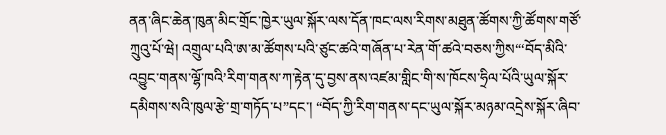ནན་ཞིང་ཆེན་ཁུན་མིང་གྲོང་ཁྱེར་ཡུལ་སྐོར་ལས་དོན་ཁང་ལས་རིགས་མཐུན་ཚོགས་ཀྱི་ཚོགས་གཙོ་ཀྲུའུ་པོ་ཝེ། འགྲུལ་པའི་ཨ་མ་ཚོགས་པའི་ཙུང་ཚའེ་གཞོན་པ་རེན་གོ་ཚའེ་བཅས་ཀྱིས“‘བོད་མིའི་འབྱུང་གནས་ལྷོ་ཁའི’རིག་གནས་ཀ་རྟེན་དུ་བྱས་ནས་འཛམ་གླིང་གི་ས་ཁོངས་ཧྲིལ་པོའི་ཡུལ་སྐོར་དམིགས་སའི་ཁུལ་རྩེ་གྲ་གཏོད་པ”དང་། “བོད་ཀྱི་རིག་གནས་དང་ཡུལ་སྐོར་མཉམ་འདྲེས་སྐོར་ཞིབ་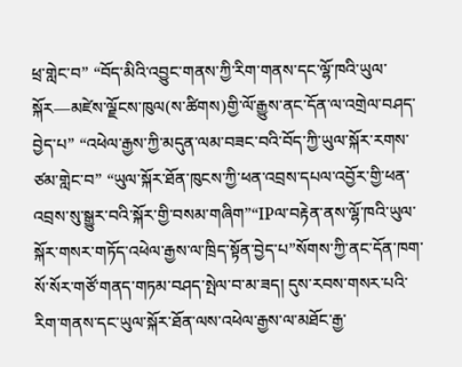ཕྲ་གླེང་བ” “བོད་མིའི་འབྱུང་གནས་ཀྱི་རིག་གནས་དང་ལྷོ་ཁའི་ཡུལ་སྐོར—མཛེས་ལྗོངས་ཁུལ(ས་ཚིགས)གྱི་ལོ་རྒྱུས་ནང་དོན་ལ་འགྲེལ་བཤད་བྱེད་པ” “འཕེལ་རྒྱས་ཀྱི་མདུན་ལམ་བཟང་བའི་བོད་ཀྱི་ཡུལ་སྐོར་རགས་ཙམ་གླེང་བ” “ཡུལ་སྐོར་ཐོན་ཁུངས་ཀྱི་ཕན་འབྲས་དཔལ་འབྱོར་གྱི་ཕན་འབྲས་སུ་སྒྱུར་བའི་སྐོར་གྱི་བསམ་གཞིག”“IPལ་བརྟེན་ནས་ལྷོ་ཁའི་ཡུལ་སྐོར་གསར་གཏོད་འཕེལ་རྒྱས་ལ་ཁྲིད་སྟོན་བྱེད་པ”སོགས་ཀྱི་ནང་དོན་ཁག་སོ་སོར་གཙོ་གནད་གཏམ་བཤད་སྤེལ་བ་མ་ཟད། དུས་རབས་གསར་པའི་རིག་གནས་དང་ཡུལ་སྐོར་ཐོན་ལས་འཕེལ་རྒྱས་ལ་མཐོང་རྒྱ་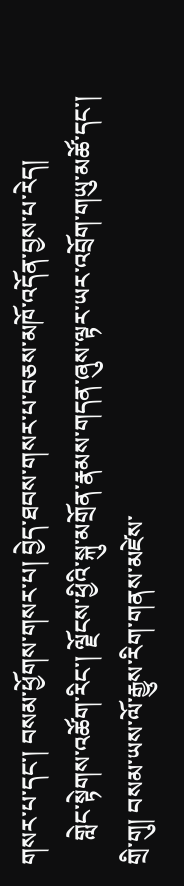གསར་པ་དང་། བསམ་ཕྱོགས་གསར་པ། བྱེད་ཐབས་གསར་པ་བཅས་མཁོ་འདོན་བྱས་པ་རེད།
    གླེང་སྟེགས་འཚོག་རིང་། ལྗོངས་ཕྱིའི་སྐུ་མགྲོན་རྣམས་གདན་ཞུས་ལྟར་ཡར་འབྲོག་གཡུ་མཚོ་དང་། གྲི་གུ། བསམ་ཡས་ལོ་རྒྱུས་རིག་གནས་མཛེས་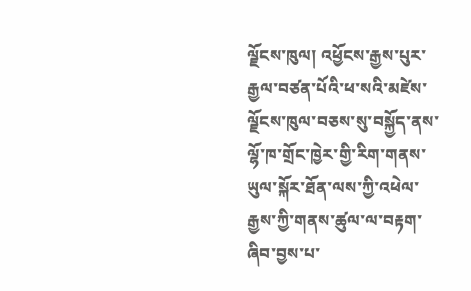ལྗོངས་ཁུལ། འཕྱོངས་རྒྱས་པུར་རྒྱལ་བཙན་པོའི་ཕ་སའི་མཛེས་ལྗོངས་ཁུལ་བཅས་སུ་བསྐྱོད་ནས་ལྷོ་ཁ་གྲོང་ཁྱེར་གྱི་རིག་གནས་ཡུལ་སྐོར་ཐོན་ལས་ཀྱི་འཕེལ་རྒྱས་ཀྱི་གནས་ཚུལ་ལ་བརྟག་ཞིབ་བྱས་པ་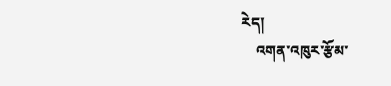རེད།
    འགན་འཁུར་རྩོམ་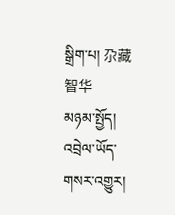སྒྲིག་པ། 尕藏智华
མཉམ་སྤྱོད།
འབྲེལ་ཡོད་གསར་འགྱུར།